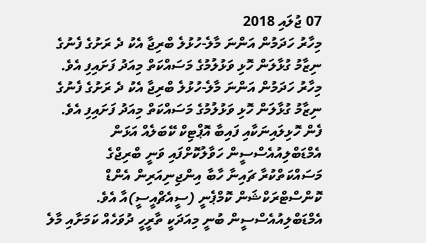07 ޖުލައި 2018
މިހާރު ހަދަމުން އަންނަ މާލެ-ހުޅުލެ ބްރިޖާ އެކު ދެ ރަށުގެ ފެނުގެ ނިޒާމު ގުޅާލަން ހޮޅި ވަޅުލުމުގެ މަސައްކަތް މިއަދު ފަށައިފި އެވެ.
މިހާރު ހަދަމުން އަންނަ މާލެ-ހުޅުލެ ބްރިޖާ އެކު ދެ ރަށުގެ ފެނުގެ ނިޒާމު ގުޅާލަން ހޮޅި ވަޅުލުމުގެ މަސައްކަތް މިއަދު ފަށައިފި އެވެ.
ފެން ހޮޅިލައިނަކާއި ފައިބާ އޮޕްޓިކް ކޭބަލެއް އަޅަން އެމްޑަބްލިއުއެސްސީން ހަވާލުކޮށްފައި ވަނީ ބްރިޖްގެ މަސައްކަތްކުރާ ޗައިނާ ހާބާ އިންޖިނިއަރިން އެންޑް ކޮންސްޓްރަކްޝަން ކޮމްޕެނީ (ސީއެޗްއީސީ)އާ އެވެ.
އެމްޑަބްލިއުއެސްސީން ބުނީ މިއަދަކީ ތާރީހީ ދުވަހެއް ކަމަށާއި މާލެ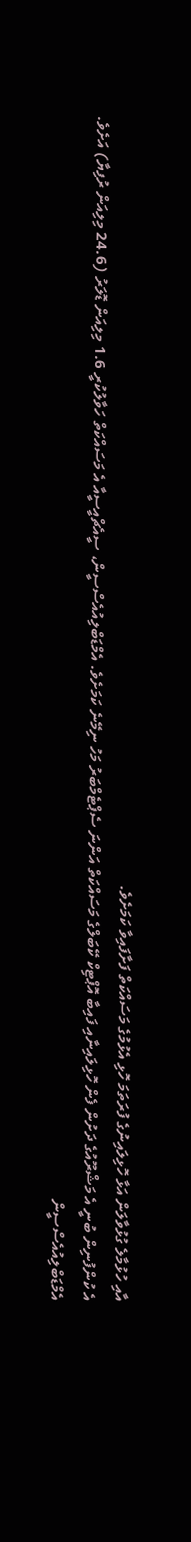އާއި ހުޅުމާލެ ގުޅުވާލަން އަޅާ ހޮޅިލައިނުގެ ފުރަތަމަ ހޮޅި އެޅުމުގެ މަސައްކަތް ފަށާފައިވާ ކަމަށެވެ.
އެ ކުންފުނިން ބުނީ އެ މަޝްރޫއުގެ ދަށުން ފެން ހޮޅިލައިނާއި ފައިބާ އޮޕްޓިކް ކޭބަލްގެ މަސައްކަތް އަންނަ ސެޕްޓެމްބަރު މަހު ނިމޭނެ ކަމަށެވެ. އެމްޑަބްލިއުއެސްސީން، ސީއެޗްއީސީއާ އެ މަސައްކަތް ހަވާލުކުރީ 1.6 މިލިއަން ޑޮލަރު (24.6 މިލިއަން ރުފިޔާ) އަށެވެ.
އެމްޑަބްލިއުއެސްސީން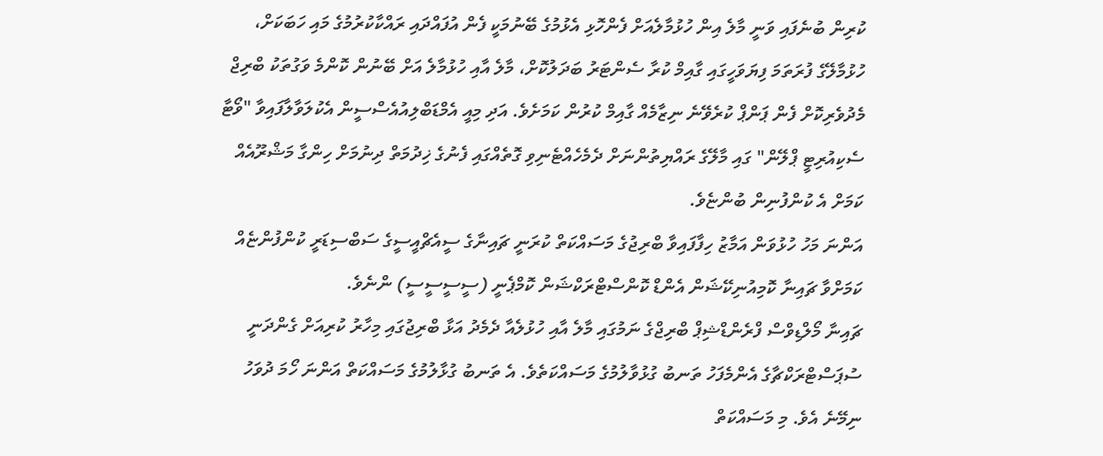ކުރިން ބުނެފައި ވަނީ މާލެ އިން ހުޅުމާލެއަށް ފެންހޮޅި އެޅުމުގެ ބޭނުމަކީ ފެން އުފައްދައި ރައްކާކުރުމުގެ މައި ހަބަކަށް، ހުޅުމާލޭގެ ފުރަތަމަ ފިޔަވަހީގައި ގާއިމް ކުރާ ސެންޓަރު ބަދަލުކޮށް، މާލެ އާއި ހުޅުމާލެ އަށް ބޭނުން ކޮންމެ ވަގުތަކު ބްރިޖް މެދުވެރިކޮށް ފެން ޕަންޕް ކުރެވޭނެ ނިޒާމެއް ގާއިމް ކުރުން ކަމަށެވެ. އަދި މިއީ އެމްޑަބްލިއުއެސްސީން އެކުލަވާލާފައިވާ "ވޯޓާ ސެކިއުރިޓީ ޕްލޭން" ގައި މާލޭގެ ރައްޔިތުންނަށް ދެމެހެއްޓެނިވި ގޮތެއްގައި ފެނުގެ ޚިދުމަތް ދިނުމަށް ހިންގާ މަޝްރޫއެއް ކަމަށް އެ ކުންފުނިން ބުންޏެވެ.
އަންނަ މަހު ހުޅުވަން އަމާޒު ހިފާފައިވާ ބްރިޖުގެ މަސައްކަތް ކުރަނީ ޗައިނާގެ ސީއެޗްއީސީގެ ސަބްސިޑަރީ ކުންފުންޏެއް ކަމަށްވާ ޗައިނާ ކޮމިއުނިކޭޝަން އެންޑް ކޮންސްޓްރަކްޝަން ކޮމްޕެނީ (ސީސީސީސީ) ންނެވެ.
ޗައިނާ މޯލްޑިވްސް ފްރެންޑްޝިޕް ބްރިޖްގެ ނަމުގައި މާލެ އާއި ހުޅުލެއާ ދެމެދު އަޅާ ބްރިޖުގައި މިހާރު ކުރިއަށް ގެންދަނީ ސުޕަސްޓްރަކްޗާގެ އެންމެފަހު ތަނބު ގުޅުވާލުމުގެ މަސައްކަތެވެ. އެ ތަނބު ގުޅާލުމުގެ މަސައްކަތް އަންނަ ހޯމަ ދުވަހު ނިމޭނެ އެވެ. މި މަސައްކަތް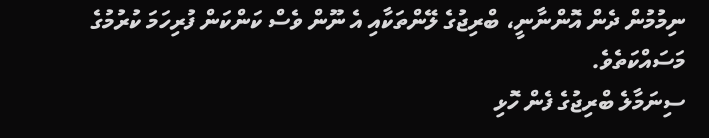ނިމުމުން ދެން އޮންނާނީ، ބްރިޖުގެ ލޭންތަކާއި އެ ނޫން ވެސް ކަންކަން ފުރިހަމަ ކުރުމުގެ މަސައްކަތެވެ.
ސިނަމާލެ ބްރިޖުގެ ފެން ހޮޅި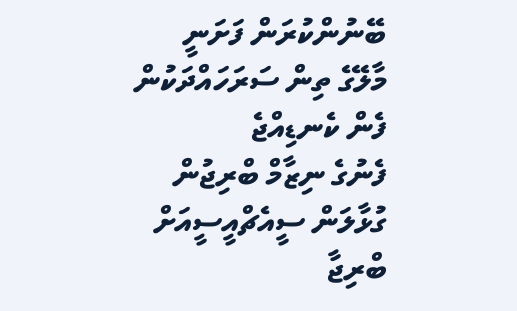ބޭނުންކުރަން ފަށަނީ
މާލޭގެ ތިން ސަރަހައްދަކުން ފެން ކެނޑިއްޖެ
ފެނުގެ ނިޒާމް ބްރިޖުން ގުޅާލަން ސީއެޗްއީސީއަށް
ބްރިޖާ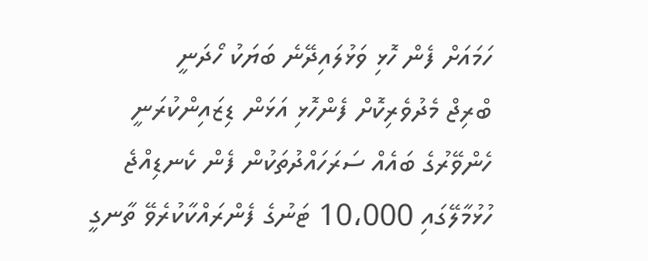ހަމައަށް ފެން ހޮޅި ވަޅުލައިދޭނެ ބަޔަކު ހޯދަނީ
ބްރިޖް މެދުވެރިކޮށް ފެންހޮޅި އަޅަން ޑިޒައިންކުރަނީ
ހެންވޭރުގެ ބައެއް ސަރަހައްދުތަކުން ފެން ކެނޑިއްޖެ
ހުޅުމާލޭގައި 10،000 ޓަނުގެ ފެންރައްކާކުރެވޭ ތާނގީ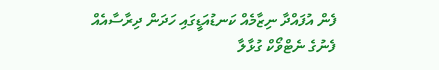ފެން އުފައްދާ ނިޒާމެއް ކަނޑުއަޑީގައި ހަދަން ދިރާސާއެއް
ފެނުގެ ނެޓްވޯކް ގުޅާލާ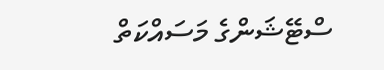ސްޓޭޝަންގެ މަސައްކަތް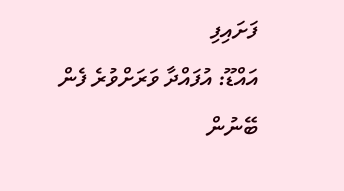ފަށައިފި
އައްޑޫ: އުފައްދާ ވަރަށްވުރެ ފެން ބޭނުން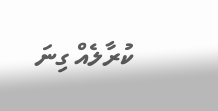ކުރާލެއް ގިނަ